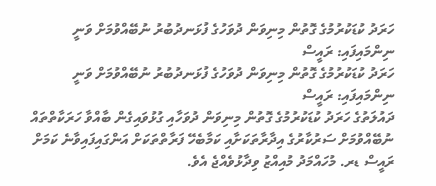ހަރަދު ކުޑަކުރުމުގެ ގޮތުން މިނިވަން ދުވަހުގެ ފުޅަނދުބުރު ނުބޭއްވުމަށް ވަނީ ނިންމައިފައި: ރައީސް
ހަރަދު ކުޑަކުރުމުގެ ގޮތުން މިނިވަން ދުވަހުގެ ފުޅަނދުބުރު ނުބޭއްވުމަށް ވަނީ ނިންމައިފައި: ރައީސް
ދައުލަތުގެ ހަރަދު ކުޑަކުރުމުގެ ގޮތުން މިނިވަން ދުވަހާއި ގުޅުވައިގެން ބާއްވާ ހަރަކާތްތައް ނުބޭއްވުމަށް ސަރުކާރުގެ އިދާރާތަކަށާއި ކަމާބެހޭ ފަރާތްތަކަށް އަންގައިފައިވާނެ ކަމަށް ރައީސް ޑރ. މުހައްމަދު މުއިއްޒު ވިދާޅުވެއްޖެ އެވެ.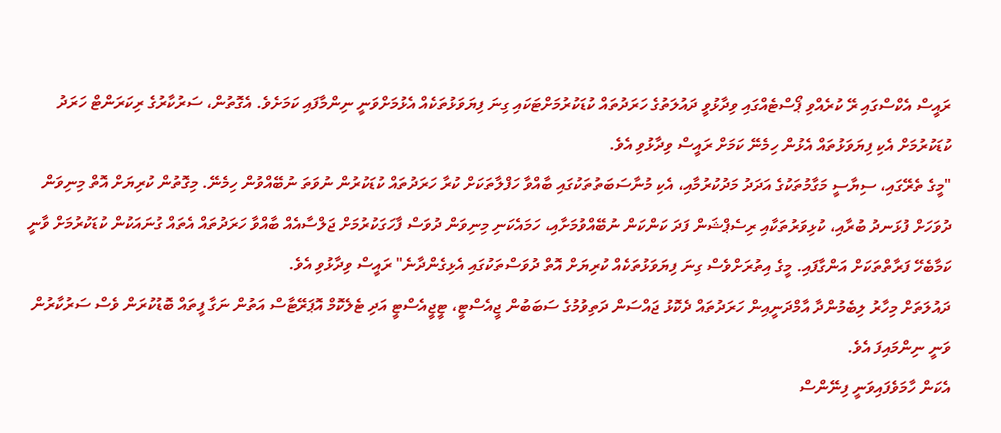ރައީސް އެކްސްގައި ރޭ ކުރެއްވި ޕޯސްޓެއްގައި ވިދާޅުވީ ދައުލަތުގެ ހަރަދުތައް ކުޑަކުރުމަށްޓަކައި ގިނަ ފިޔަވަޅުތަކެއް އެޅުމަށްވަނީ ނިންމާފައި ކަމަށެވެ. އެގޮތުން، ސަރުކާރުގެ ރިކަރަންޓް ހަރަދު ކުޑަކުރުމަށް އެކި ފިޔަވަޅުތައް އެޅުން ހިމެނޭ ކަމަށް ރައީސް ވިދާޅުވި އެވެ.
"މީގެ ތެރޭގައި، ސިޔާސީ މަގާމުތަކުގެ އަދަދު މަދުކުރުމާއި، އެކި މުނާސަބަތުތަކުގައި ބާއްވާ ހަފްލާތަކަށް ކުރާ ހަރަދުތައް ކުޑަކުރުން ނުވަތަ ނުބޭއްވުން ހިމެނޭ. މިގޮތުން ކުރިޔަށް އޮތް މިނިވަން ދުވަހަށް ފުޅަނދު ބުރާއި، ކުޅިވަރުތަކާއި ރިސެޕްޝަން ފަދަ ކަންކަން ނުބޭއްވުމަށާއި، ހަމައެކަނި މިނިވަން ދުވަސް ފާހަގަކުރުމަށް ޖަލްސާއެއް ބާއްވާ ހަރަދުތައް އެތައް ގުނައަކުން ކުޑަކުރުމަށް ވާނީ ކަމާބެހޭ ފަރާތްތަކަށް އަންގާފައި. މީގެ އިތުރަށްވެސް ގިނަ ފިޔަވަޅުތަކެއް ކުރިޔަށް އޮތް ދުވަސްތަކުގައި އެޅިގެންދާނެ" ރައީސް ވިދާޅުވި އެވެ.
ދައުލަތަށް މިހާރު ލިބެމުންދާ އާމްދަނީއިން ހަރަދުތައް ދެކޮޅު ޖައްސަން ދަތިވުމުގެ ސަބަބުން ޖީއެސްޓީ، ޓީޖީއެސްޓީ އަދި ޓެލެކޮމް އޮޕަރޭޓާސް އަތުން ނަގާ ފީތައް ބޮޑުކުރަން ވެސް ސަރުކާރުން ވަނީ ނިންމައިފަ އެވެ.
އެކަން ހާމަވެފައިވަނީ ފިނޭންސް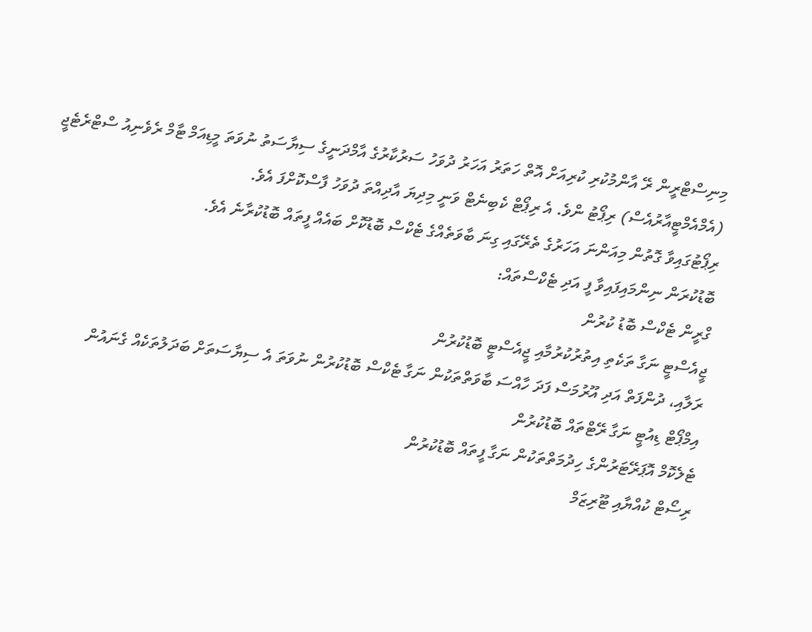މިނިސްޓްރީން ރޭ އާންމުކުރި ކުރިއަށް އޮތް ހަތަރު އަހަރު ދުވަހު ސަރުކާރުގެ އާމްދަނީގެ ސިޔާސަތު ނުވަތަ މީޑިއަމް ޓާމް ރެވެނިއު ސްޓްރެޓެޖީ (އެމްއެމްޓީއާރުއެސް) ރިޕޯޓު ންވެ. އެ ރިޕޯޓް ކެބިނެޓް ވަނީ މިދިޔަ އާދިއްތަ ދުވަހު ފާސްކޮށްފަ އެވެ.
ރިޕޯޓުގައިވާ ގޮތުން މިއަންނަ އަހަރުގެ ތެރޭގައި ގިނަ ބާވަތެއްގެ ޓެކްސް ބޮޑުކޮށް ބައެއް ފީތައް ބޮޑުކުރާނެ އެވެ.
ބޮޑުކުރަން ނިންމައިފައިވާ ފީ އަދި ޓެކްސްތައް:
ގްރީން ޓެކްސް ބޮޑު ކުރުން
ޖީއެސްޓީ ނަގާ ތަކެތި އިތުރުކުރުމާއި ޖީއެސްޓީ ބޮޑުކުރުން
ރަލާއި، ދުންފަތް އަދި އޫރުމަސް ފަދަ ހާއްސަ ބާވަތްތަކުން ނަގާ ޓެކްސް ބޮޑުކުރުން ނުވަތަ އެ ސިޔާސަތަށް ބަދަލުތަކެއް ގެނައުން
އިމްޕޯޓް ޑިއުޓީ ނަގާ ރޭޓްތައް ބޮޑުކުރުން
ޓެލެކޮމް އޮޕަރޭޓަރުންގެ ހިދުމަތްތަކުން ނަގާ ފީތައް ބޮޑުކުރުން
ރިސޯޓް ކުއްޔާއި ޓޫރިޒަމް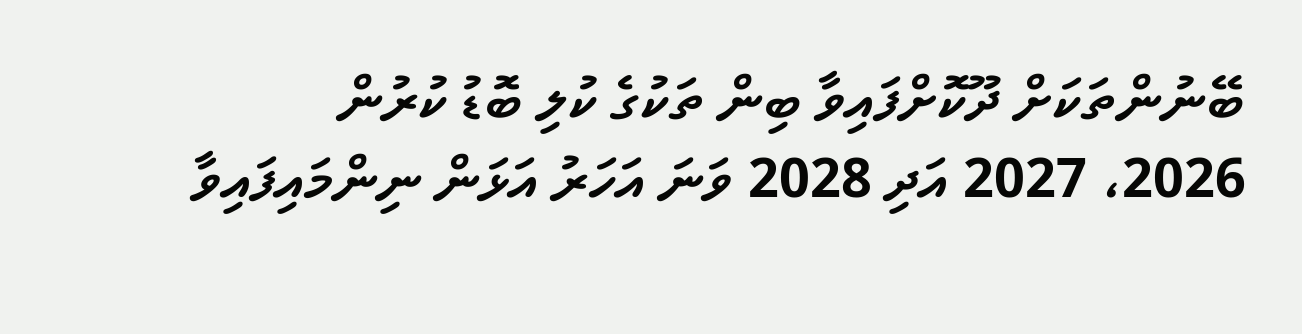ބޭނުންތަކަށް ދޫކޮށްފައިވާ ބިން ތަކުގެ ކުލި ބޮޑު ކުރުން
2026، 2027 އަދި 2028 ވަނަ އަހަރު އަޅަން ނިންމައިފައިވާ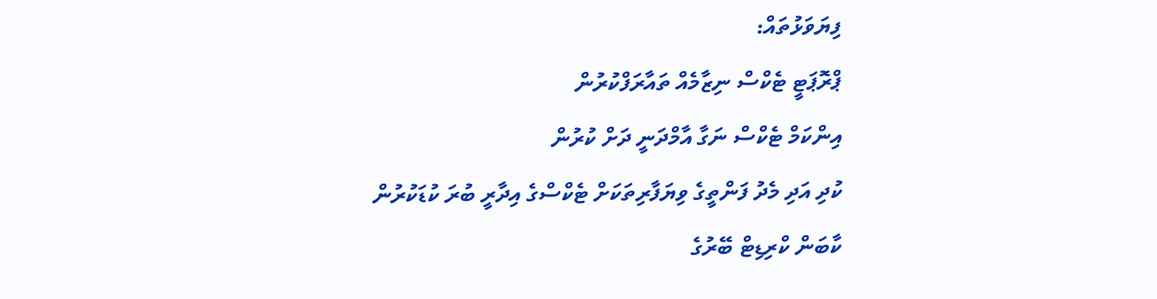ފިޔަވަޅުތައް:
ޕްރޮޕަޓީ ޓެކްސް ނިޒާމެއް ތައާރަފްކުރުން
އިންކަމް ޓެކްސް ނަގާ އާމްދަނީ ދަށް ކުރުން
ކުދި އަދި މެދު ފަންތީގެ ވިޔަފާރިތަކަށް ޓެކްސްގެ އިދާރީ ބުރަ ކުޑަކުރުން
ކާބަން ކްރިޑިޓް ބޭރުގެ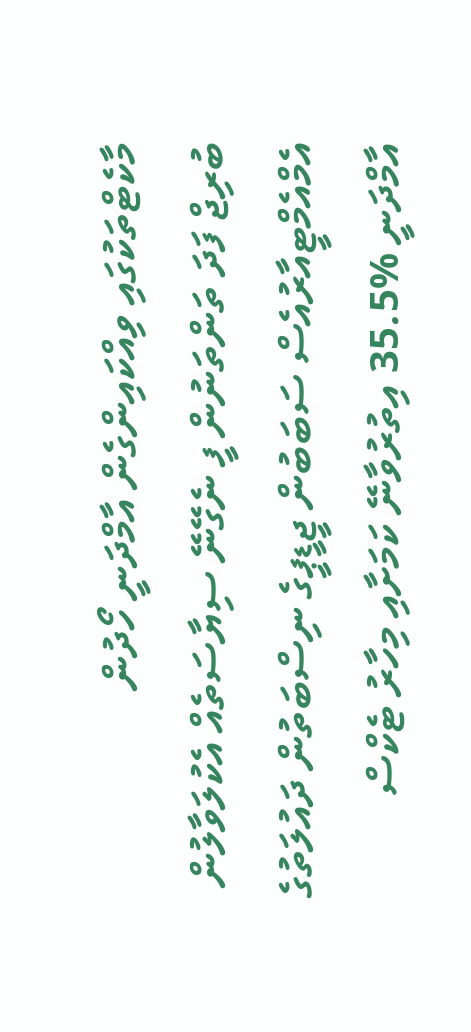މާކެޓްތަކުގައި ވިއްކައިންގެން އާމްދަނީ ހޯދުން
ބުރިޖް ފަދަ ތަންތަނުން ފީ ނެގޭނޭ ސިޔާސަތެއް އެކުލަވާލުން
އެމްއެމްޓީއާރުއެސް ސަބަބުން ޖީޑީޕީގެ ނިސްބަތުން ދައުލަތުގެ އާމްދަނީ %35.5 އިތުރުވާނޭ ކަމަށާއި މިހާރު ޓެކްސް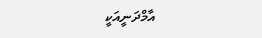އާމްދަނީއަކީ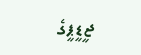ޖީޑީޕީގެ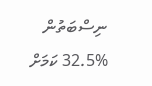ނިސްބަތުން %32.5 ކަމަށް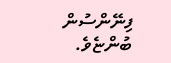ފިނޭންސުން ބުންޏެވެ.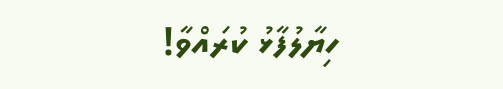ހިޔާލުފާޅު ކުރައްވާ!